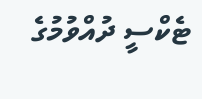ޓެކްސީ ދުއްވުމުގެ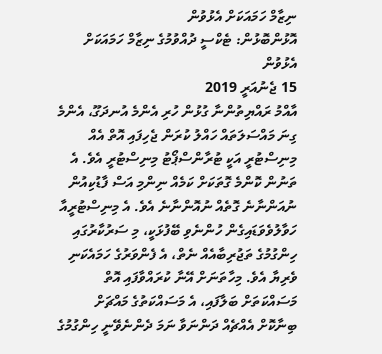ނިޒާމް ހަމައަކަށް އެޅުވުން
އޮޅުންބޮޅުން: ޓެކްސީ ދުއްވުމުގެ ނިޒާމް ހަމައަކަށް އެޅުވުން
15 ޖެނުއަރީ 2019
އާއްމު ރައްޔިތުންނާ ގުޅުން ހުރި އެންމެ އުނދަގޫ، އެންމެ ގިނަ މައްސަލަތައް ހައްލު ކުރަން ޖެހިފައި އޮތް އެއް މިނިސްޓުރީ އަކީ ޓުރާންސްޕޯޓު މިނިސްޓުރީ އެވެ. އެ ތަނުން ކޮންމެ ގޮތަކަށް ކަމެއް ނިންމި އަސް ފާޑުކިއުން ނުއަންނާނެ ގޮތެއް ނުއޮންނާނެ އެވެ. އެ މިނިސްޓުރީއާ ހަވާލުވެވަޑައިގެން ހުންނެވި ބޭފުޅަކީ، މި ސަރުކާރުގައި ހިންގުމުގެ ތަޖުރިބާއެއް ނެތް، އެ ފެންވަރުގެ ހަމައެކަނި ވެރިޔާ އެވެ. މިހާތަނަށް އޭނާ ކުރައްވާފައި އޮތް މަސައްކަތަށް ބަލާފައި، އެ މަސައްކަތުގެ މައްޗަށް ބިނާކޮށް އެއްޗެއް ދަންނަވާ ނަމަ ދެންނެވޭނީ ހިންގުމުގެ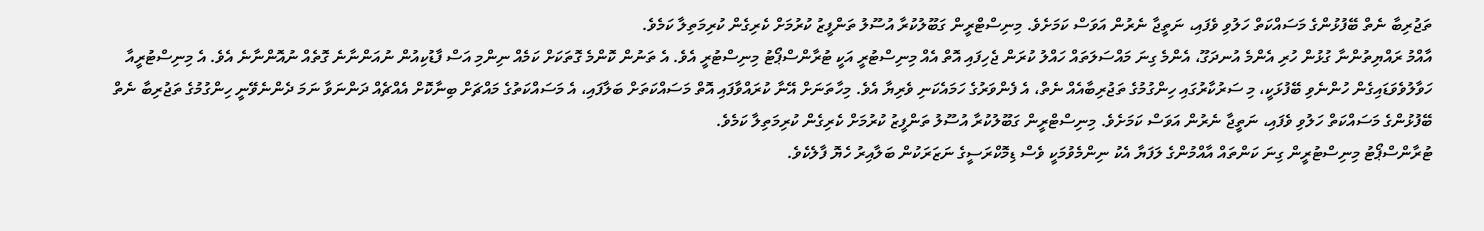ތަޖުރިބާ ނެތް ބޭފުޅުންގެ މަސައްކަތް ހަލުވި ވެފައި، ނަތީޖާ ނެރުން އަވަސް ކަމަށެވެ. މިނިސްޓްރީން ގަބޫލުކުރާ އުސޫލު ތަންފީޒު ކުރުމަށް ކެރިގެން ކުރިމަތިލާ ކަމެވެ.
އާއްމު ރައްޔިތުންނާ ގުޅުން ހުރި އެންމެ އުނދަގޫ، އެންމެ ގިނަ މައްސަލަތައް ހައްލު ކުރަން ޖެހިފައި އޮތް އެއް މިނިސްޓުރީ އަކީ ޓުރާންސްޕޯޓު މިނިސްޓުރީ އެވެ. އެ ތަނުން ކޮންމެ ގޮތަކަށް ކަމެއް ނިންމި އަސް ފާޑުކިއުން ނުއަންނާނެ ގޮތެއް ނުއޮންނާނެ އެވެ. އެ މިނިސްޓުރީއާ ހަވާލުވެވަޑައިގެން ހުންނެވި ބޭފުޅަކީ، މި ސަރުކާރުގައި ހިންގުމުގެ ތަޖުރިބާއެއް ނެތް، އެ ފެންވަރުގެ ހަމައެކަނި ވެރިޔާ އެވެ. މިހާތަނަށް އޭނާ ކުރައްވާފައި އޮތް މަސައްކަތަށް ބަލާފައި، އެ މަސައްކަތުގެ މައްޗަށް ބިނާކޮށް އެއްޗެއް ދަންނަވާ ނަމަ ދެންނެވޭނީ ހިންގުމުގެ ތަޖުރިބާ ނެތް ބޭފުޅުންގެ މަސައްކަތް ހަލުވި ވެފައި، ނަތީޖާ ނެރުން އަވަސް ކަމަށެވެ. މިނިސްޓްރީން ގަބޫލުކުރާ އުސޫލު ތަންފީޒު ކުރުމަށް ކެރިގެން ކުރިމަތިލާ ކަމެވެ.
ޓުރާންސްޕޯޓު މިނިސްޓުރީން ގިނަ ކަންތައް އާއްމުންގެ ލަފަޔާ އެކު ނިންމެވުމަކީ ވެސް ޑިމޮކްރަސީގެ ނަޒަރަކުން ބަލާއިރު ހެޔޮ ފާލެކެވެ.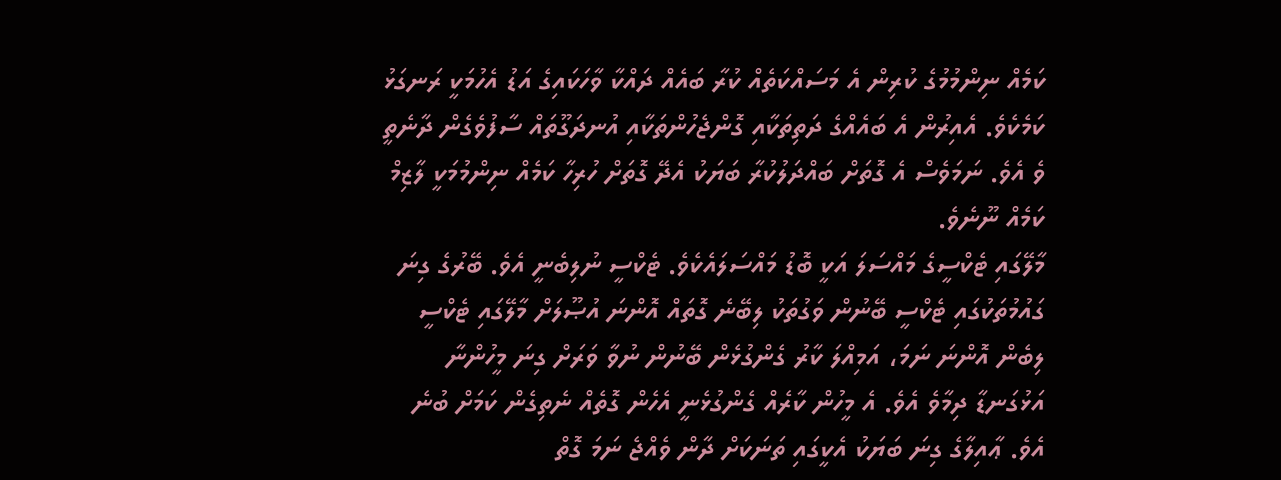ކަމެއް ނިންމުމުގެ ކުރިން އެ މަސައްކަތެއް ކުރާ ބައެއް ދައްކާ ވާހަކައިގެ އަޑު އެހުމަކީ ރަނގަޅު ކަމެކެވެ. އެއިރުން އެ ބައެއްގެ ދަތިތަކާއި ގޮންޖެހުންތަކާއި އުނދަގޫތައް ސާފުވެގެން ދާނެތީ ވެ އެވެ. ނަމަވެސް އެ ގޮތަށް ބައްދަލުކުރާ ބަޔަކު އެދޭ ގޮތަށް ހުރިހާ ކަމެއް ނިންމުމަކީ ލާޒިމް ކަމެއް ނޫނެވެ.
މާލޭގައި ޓެކްސީގެ މައްސަލަ އަކީ ބޮޑު މައްސަލައެކެވެ. ޓެކްސީ ނުލިބެނީ އެވެ. ބޭރުގެ ގިނަ ގައުމުތަކުގައި ޓެކްސީ ބޭނުން ވަގުތަކު ލިބޭނެ ގޮތައް އޮންނަ އުޞޫލަށް މާލޭގައި ޓެކްސީ ލިބެން އޮންނަ ނަމަ، އަމިއްލަ ކާރު ގެންގުޅެން ބޭނުން ނުވާ ވަރަށް ގިނަ މީހުންނާ އަޅުގަނޑާ ދިމާވެ އެވެ. އެ މީހުން ކާރެއް ގެންގުޅެނީ އެހެން ގޮތެއް ނެތިގެން ކަމަށް ބުނެ އެވެ. ޢާއިލާގެ ގިނަ ބަޔަކު އެކީގައި ތަނަކަށް ދާން ވެއްޖެ ނަމަ ގޮތް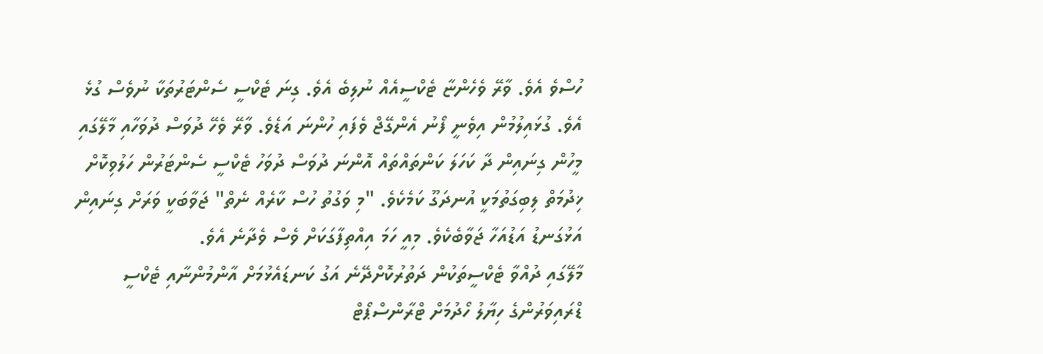ހުސްވެ އެވެ. ވާރޭ ވެހެންޏާ ޓެކްސީއެއް ނުލިބެ އެވެ. ގިނަ ޓެކްސީ ސެންޓަރުތަކާ ނުވެސް ގުޅެ އެވެ. ގުޅައިލުމުން އިވެނީ ފޯނު އެންގޭޖް ވެފައި ހުންނަ އަޑެވެ. ވާރޭ ވެހޭ ދުވަސް ދުވަހާއި މާލޭގައި މީހުން ގިނައިން ދާ ކަހަލަ ކަންތައްތައް އޮންނަ ދުވަސް ދުވަހު ޓެކްސީ ސެންޓަރުން ހަލުވިކޮށް ޚިދުމަތް ލިބިގަތުމަކީ އުނދަގޫ ކަމެކެވެ. "މި ވަގުތު ހުސް ކާރެއް ނެތް" ޖަވާބަކީ ވަރަށް ގިނައިން އަޅުގަނޑު އަޑުއަހާ ޖަވާބެކެވެ. މިއީ ހަމަ އިއްތިފާގަކަށް ވެސް ވެދާނެ އެވެ.
މާލޭގައި ދުއްވާ ޓެކްސީތަކުން ދަތުރުކޮށްދޭނެ އަގު ކަނޑައެޅުމަށް އާންމުންނާއި ޓެކްސީ ޑްރައިވަރުންގެ ހިޔާލު ހޯދުމަށް ޓްރާންސްޕޯޓް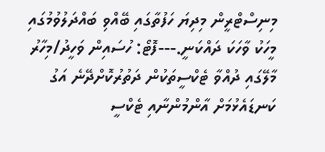މިނިސްޓްރީން މިދިޔަ ހަފުތާގައި ބޭއްވި ބައްދަލުވުމުގައި މީހަކު ވާހަކަ ދައްކަނީ.---ފޮޓޯ: ހުސައިން ވަހީދު/މިހާރު
މާލޭގައި ދުއްވާ ޓެކްސީތަކުން ދަތުރުކޮށްދޭނެ އަގު ކަނޑައެޅުމަށް އާންމުންނާއި ޓެކްސީ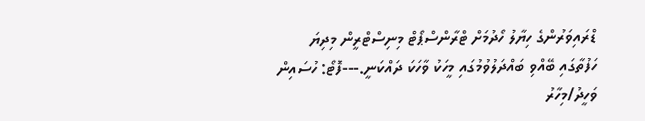ޑްރައިވަރުންގެ ހިޔާލު ހޯދުމަށް ޓްރާންސްޕޯޓް މިނިސްޓްރީން މިދިޔަ ހަފުތާގައި ބޭއްވި ބައްދަލުވުމުގައި މީހަކު ވާހަކަ ދައްކަނީ.---ފޮޓޯ: ހުސައިން ވަހީދު/މިހާރު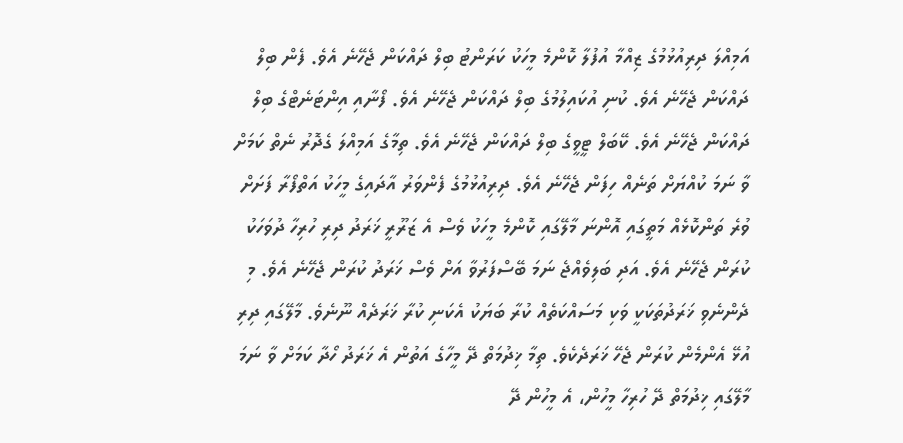އަމިއްލަ ދިރިއުޅުމުގެ ޒިއްމާ އުފުލާ ކޮންމެ މީހަކު ކަރަންޓު ބިލް ދައްކަން ޖެހޭނެ އެވެ. ފެން ބިލް ދައްކަން ޖެހޭނެ އެވެ. ކުނި އުކައިލުމުގެ ބިލް ދައްކަން ޖެހޭނެ އެވެ. ފޯނާއި އިންޓަނެޓްގެ ބިލް ދައްކަން ޖެހޭނެ އެވެ. ކޭބަލް ޓީވީގެ ބިލް ދައްކަން ޖެހޭނެ އެވެ. ތިމާގެ އަމިއްލަ ގެދޮރު ނެތް ކަމަށް ވާ ނަމަ ކުއްޔަށް ތަނެއް ހިފަން ޖެހޭނެ އެވެ. ދިރިއުޅުމުގެ ފެންވަރު އާދައިގެ މީހަކު އަތްފޯރާ ފަށަށް ވުރެ ތަންކޮޅެއް މަތީގައި އޮންނަ މާލޭގައި ކޮންމެ މީހަކު ވެސް އެ ޒަރޫރީ ޚަރަދު ދިރި ހުރިހާ ދުވަހަކު ކުރަން ޖެހޭނެ އެވެ. އަދި ބަލިވެއްޖެ ނަމަ ބޭސްފަރުވާ އަށް ވެސް ޚަރަދު ކުރަން ޖެހޭނެ އެވެ. މި ދެންނެވި ޚަރަދުތަކަކީ ވަކި މަސައްކަތެއް ކުރާ ބަޔަކު އެކަނި ކުރާ ޚަރަދެއް ނޫނެވެ. މާލޭގައި ދިރި އުޅޭ އެންމެން ކުރަން ޖެހޭ ޚަރަދެކެވެ. ތިމާ ޚިދުމަތް ދޭ މީހާގެ އަތުން އެ ޚަރަދު ހޯދާ ކަމަށް ވާ ނަމަ މާލޭގައި ޚިދުމަތް ދޭ ހުރިހާ މީހުން، އެ މީހުން ދޭ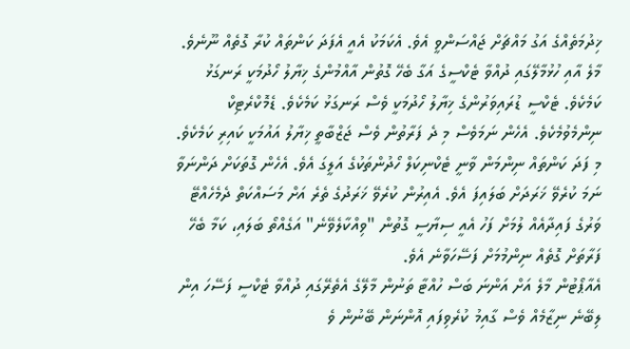ޚިދުމަތެއްގެ އަގު މައްޗަށް ޖައްސަންވީ އެވެ. އެކަމަކު އެއީ އެފަދަ ކަންތައް ކުރާ ގޮތެއް ނޫނެވެ.
މާލެ އާއި ހުޅުމާލޭގައި ދުއްވާ ޓެކްސީގެ އަގާ ބެހޭ ގޮތުން އާއްމުންގެ ޚިޔާލު ހޯދުމަކީ ރަނގަޅު ކަމެކެވެ. ޓެކްސީ ޑުރައިވަރުންގެ ޚިޔާލު ހޯދުމަކީ ވެސް ރަނގަޅު ކަމެކެވެ. ޑެމޮކްރެޓިކް ނިންމެވުމެކެވެ. އެހެން ނަމަވެސް މި ދެ ފަރާތުން ވެސް ޖަޒްބާތީ ޚިޔާލު އައުމަކީ ކައިރި ކަމެކެވެ. މި ފަދަ ކަންތައް ނިންމަން ވާނީ ޓެކްނިކަލް ހޯދުންތަކުގެ އަލީގަ އެވެ. އެހެން ގޮތަކަށް ދަންނަވާ ނަމަ ކުރެވޭ ޚަރަދަށް ބަލައިފަ އެވެ. އެއިރުން ކުރެވޭ ޚަރަދުގެ ތެރެ އަށް މަސައްކަތް ދެމެހެއްޓޭ ވަރުގެ ފައިދާއެއް ލުމަށް ފަހު އެއީ ސިޔާސީ ގޮތުން "ވިއްކާލެވޭނެ" އަގެއްތޯ ބަލައި، ކަމާ ބެހޭ ފަރާތަށް ގޮތެއް ނިންމުމަށް ފަސޭހަވާނެ އެވެ.
އެއާޕޯޓުން މާލެ އަށް އަންނަ ބަސް ހުއްޓާ ތަނުން މާލޭގެ އެތެރޭގައި ދުއްވާ ޓެކްސީ ފަސޭހަ އިން ލިބޭނެ ނިޒާމެއް ވެސް ގާއިމު ކުރެވިފައި އޮންނަން ބޭނުން ވެ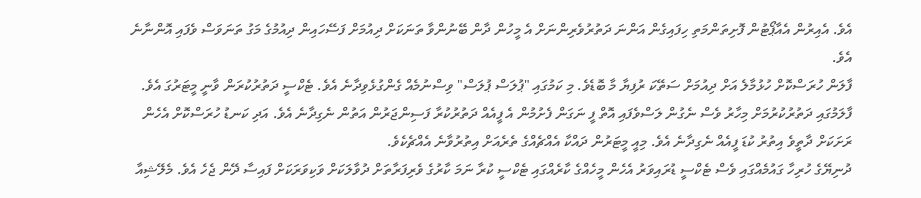އެވެ. އެއިރުން އެއާޕޯޓުން ފޮށިތަންމަތި ހިފައިގެން އަންނަ ދަތުރުވެރިންނަށް އެ މީހުން ދާން ބޭނުންވާ ތަނަކަށް ދިއުމަށް ފަސޭހައިން ދިއުމުގެ މަގު ތަނަވަސް ވެފައި އޮންނާނެ އެވެ.
ފާލަން ހުރަސްކޮށް ހުޅުމާލެ އަށް ދިއުމަށް ސަތޭކަ ރުފިޔާ މާ ބޮޑެވެ. މި ކަމުގައި "ޕުލަސް ޕުލަސް" ވިސްނުމެއް ގެންގުޅެވިދާނެ އެވެ. ޓެކްސީ ދަތުރުކުރަން ވާނީ މީޓަރުގަ އެވެ. ފާލަމުގައި ދަތުރުކުރުމަށް މިހާރު ވެސް ނެގުން ލަސްވެފައި އޮތް ފީ ނަގަން ފެށުމުން އެ ފީއެއް ދަތުރުކުރާ ފަސިންޖަރުން އަތުން ނެގިދާނެ އެވެ. އަދި ކަނޑު ހުރަސްކޮށް އެހެން ރަށަކަށް ދާތީވެ އިތުރު ކުޑަ ފީއެއް ނެގިދާނެ އެވެ. މިއީ މީޓަރުން ދައްކާ އެއްޗެއްގެ ތެރެއަށް އިތުރުވާނެ އެއްޗެކެވެ.
ދުނިޔޭގެ ހުރިހާ ގައުމެއްގައި ވެސް ޓެކްސީ ޑުރައިވަރު އެހެން މީހެއްގެ ކާރެއްގައި ޓެކްސީ ކުރާ ނަމަ ކާރުގެ ވެރިފަރާތަށް ދުވާލަކަށް ވަކިވަރަކަށް ފައިސާ ދޭން ޖެހެ އެވެ. މެލޭޝިއާ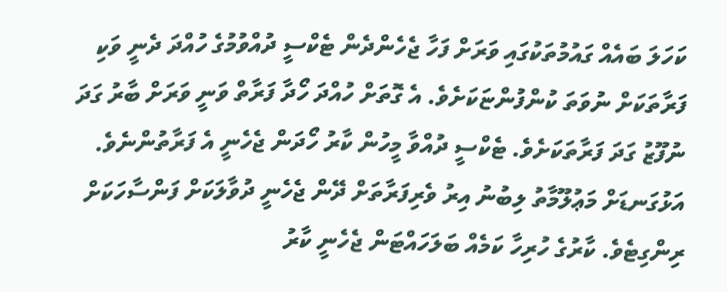ކަހަލަ ބައެއް ގައުމުތަކުގައި ވަރަށް ފަހާ ޖެހެންދެން ޓެކްސީ ދުއްވުމުގެ ހުއްދަ ދެނީ ވަކި ފަރާތަކަށް ނުވަތަ ކުންފުންޏަކަށެވެ. އެ ގޮތަށް ހުއްދަ ހޯދާ ފަރާތް ވަނީ ވަރަށް ބާރު ގަދަ ނުފޫޒު ގަދަ ފަރާތަކަށެވެ. ޓެކްސީ ދުއްވާ މީހުން ކާރު ހޯދަން ޖެހެނީ އެ ފަރާތުންނެވެ. އަޅުގަނޑަށް މަޢުލޫމާތު ލިބުނު އިރު ވެރިފަރާތަށް ދޭން ޖެހެނީ ދުވާލަކަށް ފަންސާހަކަށް ރިންގިޓެވެ. ކާރުގެ ހުރިހާ ކަމެއް ބަލަހައްޓަން ޖެހެނީ ކާރު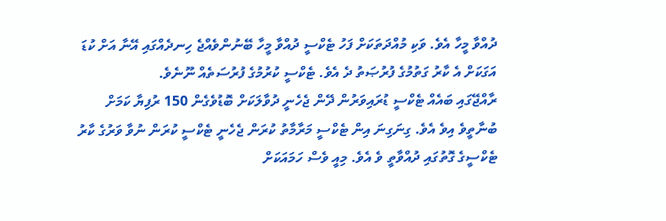ދުއްވާ މީހާ އެވެ. ވަކި މުއްދަތަކަށް ފަހު ޓެކްސީ ދުއްވާ މީހާ ބޭނުންވެއްޖެ ހިނދެއްގައި އޭނާ އަށް ކުޑަ އަގަކަށް އެ ކާރު ގަތުމުގެ ފުރުޞަތު ދެ އެވެ. ޓެކްސީ ކުރުމުގެ ފުރުސަތެއް ނޫނެވެ.
ރާއްޖޭގައި ބައެއް ޓެކްސީ ޑުރައިވަރުން ދޭން ޖެހެނީ ދުވާލަކަށް ބޮޑުވެގެން 150 ރުފިޔާ ކަމަށް ބުނާތީވެ އިވެ އެވެ. ގިނަގިނަ އިން ޓެކްސީ މަރާމާތު ކުރަން ޖެހެނީ ޓެކްސީ ކުރަން ނުވާ ވަރުގެ ކާރު ޓެކްސީގެ ގޮތުގައި ދުއްވާތީ ވެ އެވެ. މިއީ ވެސް ހަމައަކަށް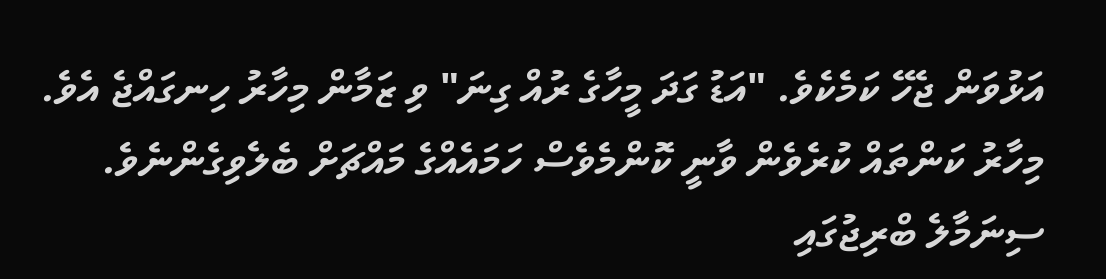އަޅުވަން ޖެހޭ ކަމެކެވެ. "އަޑު ގަދަ މީހާގެ ރުއް ގިނަ" ވި ޒަމާން މިހާރު ހިނގައްޖެ އެވެ. މިހާރު ކަންތައް ކުރެވެން ވާނީ ކޮންމެވެސް ހަމައެއްގެ މައްޗަށް ބެލެވިގެންނެވެ.
ސިނަމާލެ ބްރިޖުގައި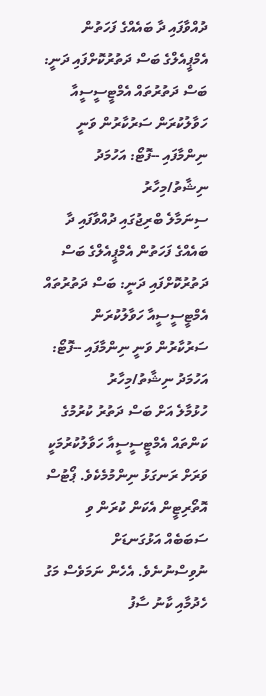ދުއްވާފައި ދާ ބައެއްގެ ފަހަތުން އެމްޕީއެލްގެ ބަސް ދަތުރުކޮށްފައި ދަނީ: ބަސް ދަތުރުތައް އެމްޓީސީސީއާ ހަވާލުކުރަން ސަރުކާރުން ވަނީ ނިންމާފައި --ފޮޓޯ: އަހުމަދު ނިޝާތު/މިހާރު
ސިނަމާލެ ބްރިޖުގައި ދުއްވާފައި ދާ ބައެއްގެ ފަހަތުން އެމްޕީއެލްގެ ބަސް ދަތުރުކޮށްފައި ދަނީ: ބަސް ދަތުރުތައް އެމްޓީސީސީއާ ހަވާލުކުރަން ސަރުކާރުން ވަނީ ނިންމާފައި --ފޮޓޯ: އަހުމަދު ނިޝާތު/މިހާރު
ހުޅުމާލެ އަށް ބަސް ދަތުރު ކުރުމުގެ ކަންތައް އެމްޓީސީސީއާ ހަވާލުކުރުމަކީ ވަރަށް ރަނގަޅު ނިންމުމެކެވެ. ޕޯޓުސް އޮތޯރިޓީން އެކަން ކުރަން ވި ސަބަބެއް އަޅުގަނޑަށް ނުވިސްނުނެވެ. އެހެން ނަމަވެސް މަގު ހެދުމާއި ކާނު ސާފު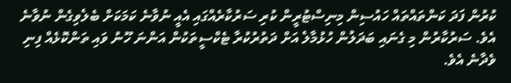ކުރުން ފަދަ ކަންތައްތައް ހައުސިން މިނިސްޓުރީން ކުރި ސަރުކާރެއްގައި އެއީ ނުވާނެ ކަމަކަށް ބެލެވިގެން ނުވާނެ އެވެ. ސަރުކާރުން މި ގެނައި ބަދަލުން ހުޅުމާލެ އަށް ދަތުރުކުރާ ޓެކްސީތަކުން އަންނަ ހޫނު ވައި ތަންކޮޅެއް ފިނި ވެދާނެ އެވެ.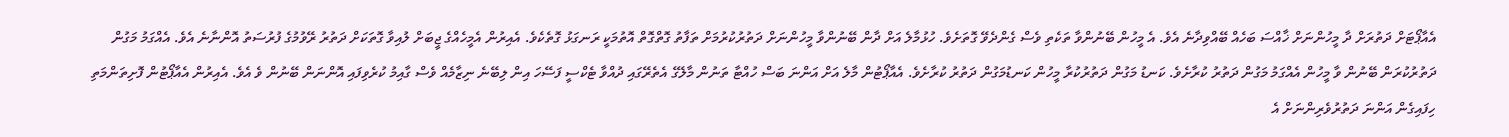އެއާޕޯޓަށް ދަތުރަށް ދާ މީހުންނަށް ޚާއްސަ ބަހެއް ބޭއްވިދާނެ އެވެ. އެ މީހުން ބޭނުންވާ ތަކެތި ވެސް ގެންދެވޭ ގޮތަށެވެ. ހުޅުމާލެ އަށް ދާން ބޭނުންވާ މީހުންނަށް ދަތުރުކުރުމަށް ތަފާތު ގޮތްގޮތް އޮތުމަކީ ރަނގަޅު ގޮތެކެވެ. އެއިރުން އެމީހެއްގެ ޖީބަށް ލުއިވާ ގޮތަކަށް ދަތުރު ރޭވުމުގެ ފުރުސަތު އޮންނާނެ އެވެ. އެއްގަމު މަގުން ދަތުރުކުރަން ބޭނުން ވާ މީހުން އެއްގަމު މަގުން ދަތުރު ކުރާށެވެ. ކަނޑު މަގުން ދަތުރުކުރާ މީހުން ކަނޑުމަގުން ދަތުރު ކުރާށެވެ. އެއާޕޯޓުން މާލެ އަށް އަންނަ ބަސް ހުއްޓާ ތަނުން މާލޭގެ އެތެރޭގައި ދުއްވާ ޓެކްސީ ފަސޭހަ އިން ލިބޭނެ ނިޒާމެއް ވެސް ގާއިމު ކުރެވިފައި އޮންނަން ބޭނުން ވެ އެވެ. އެއިރުން އެއާޕޯޓުން ފޮށިތަންމަތި ހިފައިގެން އަންނަ ދަތުރުވެރިންނަށް އެ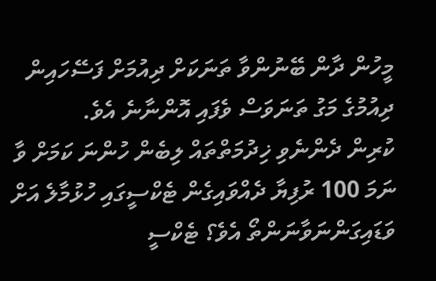މީހުން ދާން ބޭނުންވާ ތަނަކަށް ދިއުމަށް ފަސޭހައިން ދިއުމުގެ މަގު ތަނަވަސް ވެފައި އޮންނާނެ އެވެ.
ކުރިން ދެންނެވި ޚިދުމަތްތައް ލިބެން ހުންނަ ކަމަށް ވާ ނަމަ 100 ރުފިޔާ ދެއްވައިގެން ޓެކްސީގައި ހުޅުމާލެ އަށް ވަޑައިގަންނަވާނަންތޯ އެވެ؟ ޓެކްސީ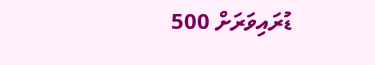ޑުރައިވަރަށް 500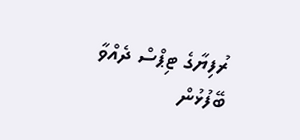ރުފިޔާގެ ޓިޕްސް ދެއްވާ ބޭފުޅުން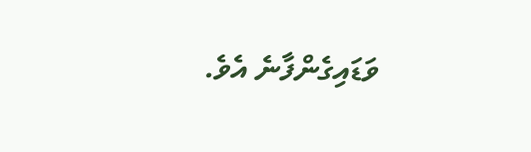ވަޑައިގެންފާނެ އެވެ.